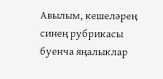Авылым, кешеләрең синең рубрикасы буенча яңалыклар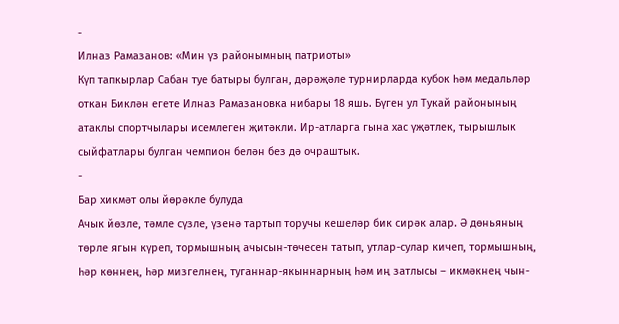-
Илназ Рамазанов: «Мин үз районымның патриоты»
Күп тапкырлар Сабан туе батыры булган, дәрәҗәле турнирларда кубок һәм медальләр откан Биклән егете Илназ Рамазановка нибары 18 яшь. Бүген ул Тукай районының атаклы спортчылары исемлеген җитәкли. Ир-атларга гына хас үҗәтлек, тырышлык сыйфатлары булган чемпион белән без дә очраштык.
-
Бар хикмәт олы йөрәкле булуда
Ачык йөзле, тәмле сүзле, үзенә тартып торучы кешеләр бик сирәк алар. Ә дөньяның төрле ягын күреп, тормышның ачысын-төчесен татып, утлар-сулар кичеп, тормышның, һәр көннең, һәр мизгелнең, туганнар-якыннарның һәм иң затлысы – икмәкнең чын-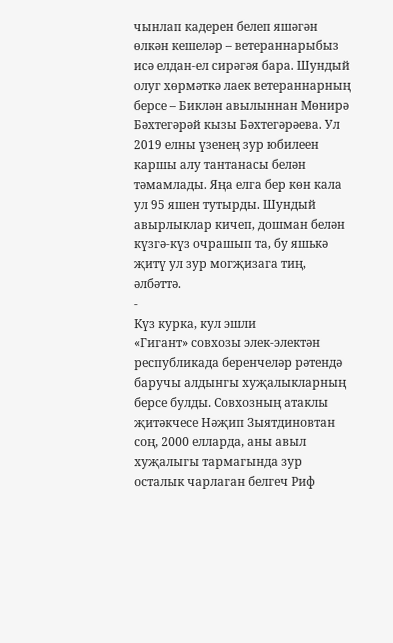чынлап кадерен белеп яшәгән өлкән кешеләр – ветераннарыбыз исә елдан-ел сирәгәя бара. Шундый олуг хөрмәткә лаек ветераннарның берсе – Биклән авылыннан Мөнирә Бәхтегәрәй кызы Бәхтегәрәева. Ул 2019 елны үзенең зур юбилеен каршы алу тантанасы белән тәмамлады. Яңа елга бер көн кала ул 95 яшен тутырды. Шундый авырлыклар кичеп, дошман белән күзгә-күз очрашып та, бу яшькә җитү ул зур могҗизага тиң, әлбәттә.
-
Күз курка, кул эшли
«Гигант» совхозы элек-электән республикада беренчеләр рәтендә баручы алдынгы хуҗалыкларның берсе булды. Совхозның атаклы җитәкчесе Нәҗип Зыятдиновтан соң, 2000 елларда, аны авыл хуҗалыгы тармагында зур осталык чарлаган белгеч Риф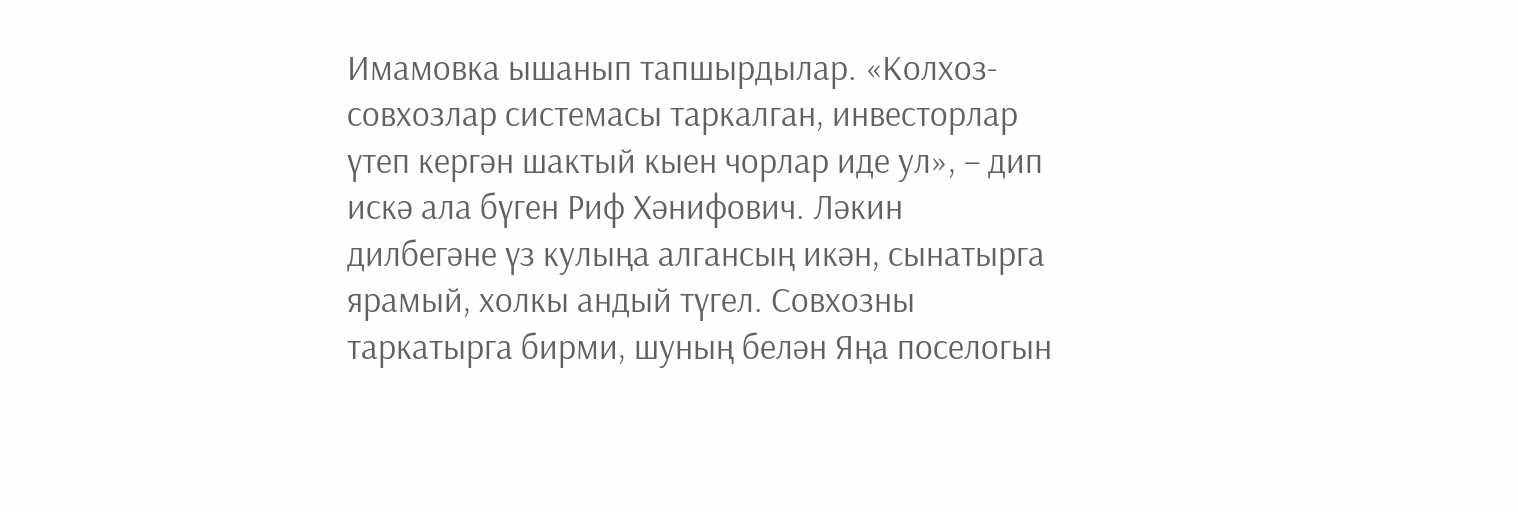Имамовка ышанып тапшырдылар. «Колхоз-совхозлар системасы таркалган, инвесторлар үтеп кергән шактый кыен чорлар иде ул», – дип искә ала бүген Риф Хәнифович. Ләкин дилбегәне үз кулыңа алгансың икән, сынатырга ярамый, холкы андый түгел. Совхозны таркатырга бирми, шуның белән Яңа поселогын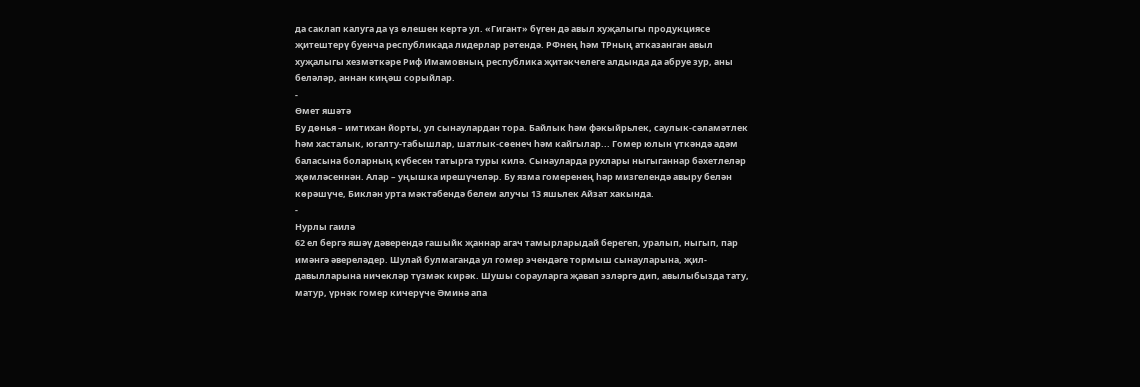да саклап калуга да үз өлешен кертә ул. «Гигант» бүген дә авыл хуҗалыгы продукциясе җитештерү буенча республикада лидерлар рәтендә. РФнең һәм ТРның атказанган авыл хуҗалыгы хезмәткәре Риф Имамовның республика җитәкчелеге алдында да абруе зур, аны беләләр, аннан киңәш сорыйлар.
-
Өмет яшәтә
Бу дөнья – имтихан йорты, ул сынаулардан тора. Байлык һәм фәкыйрьлек, саулык-сәламәтлек һәм хасталык, югалту-табышлар, шатлык-сөенеч һәм кайгылар... Гомер юлын үткәндә адәм баласына боларның күбесен татырга туры килә. Сынауларда рухлары ныгыганнар бәхетлеләр җөмләсеннән. Алар – уңышка ирешүчеләр. Бу язма гомеренең һәр мизгелендә авыру белән көрәшүче, Биклән урта мәктәбендә белем алучы 13 яшьлек Айзат хакында.
-
Нурлы гаилә
62 ел бергә яшәү дәверендә гашыйк җаннар агач тамырларыдай берегеп, уралып, ныгып, пар имәнгә әвереләдер. Шулай булмаганда ул гомер эчендәге тормыш сынауларына, җил-давылларына ничекләр түзмәк кирәк. Шушы сорауларга җавап эзләргә дип, авылыбызда тату, матур, үрнәк гомер кичерүче Әминә апа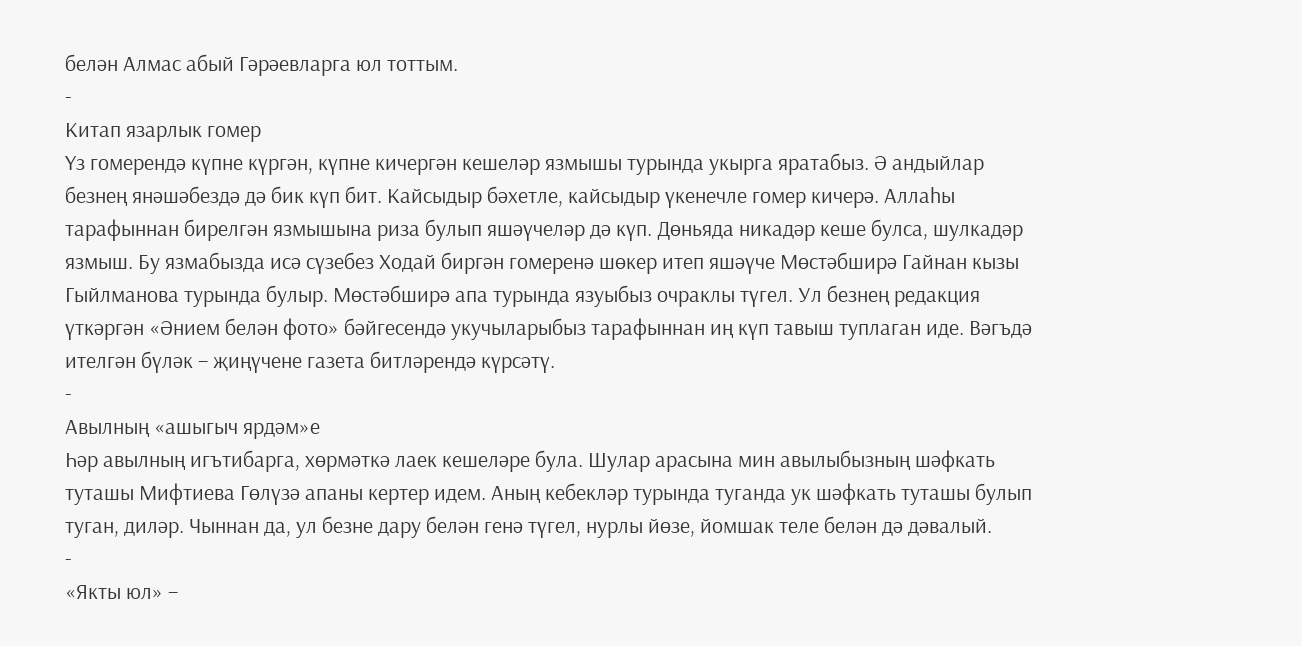белән Алмас абый Гәрәевларга юл тоттым.
-
Китап язарлык гомер
Үз гомерендә күпне күргән, күпне кичергән кешеләр язмышы турында укырга яратабыз. Ә андыйлар безнең янәшәбездә дә бик күп бит. Кайсыдыр бәхетле, кайсыдыр үкенечле гомер кичерә. Аллаһы тарафыннан бирелгән язмышына риза булып яшәүчеләр дә күп. Дөньяда никадәр кеше булса, шулкадәр язмыш. Бу язмабызда исә сүзебез Ходай биргән гомеренә шөкер итеп яшәүче Мөстәбширә Гайнан кызы Гыйлманова турында булыр. Мөстәбширә апа турында язуыбыз очраклы түгел. Ул безнең редакция үткәргән «Әнием белән фото» бәйгесендә укучыларыбыз тарафыннан иң күп тавыш туплаган иде. Вәгъдә ителгән бүләк – җиңүчене газета битләрендә күрсәтү.
-
Авылның «ашыгыч ярдәм»е
Һәр авылның игътибарга, хөрмәткә лаек кешеләре була. Шулар арасына мин авылыбызның шәфкать туташы Мифтиева Гөлүзә апаны кертер идем. Аның кебекләр турында туганда ук шәфкать туташы булып туган, диләр. Чыннан да, ул безне дару белән генә түгел, нурлы йөзе, йомшак теле белән дә дәвалый.
-
«Якты юл» –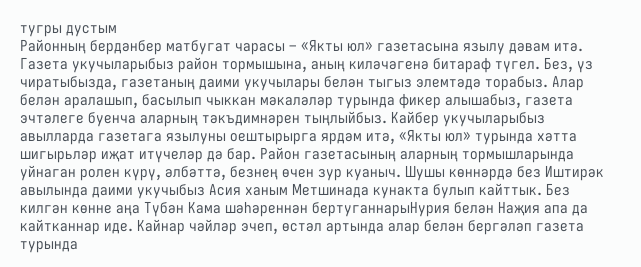тугры дустым
Районның бердәнбер матбугат чарасы – «Якты юл» газетасына язылу дәвам итә. Газета укучыларыбыз район тормышына, аның киләчәгенә битараф түгел. Без, үз чиратыбызда, газетаның даими укучылары белән тыгыз элемтәдә торабыз. Алар белән аралашып, басылып чыккан мәкаләләр турында фикер алышабыз, газета эчтәлеге буенча аларның тәкъдимнәрен тыңлыйбыз. Кайбер укучыларыбыз авылларда газетага язылуны оештырырга ярдәм итә, «Якты юл» турында хәтта шигырьләр иҗат итүчеләр дә бар. Район газетасының аларның тормышларында уйнаган ролен күрү, әлбәттә, безнең өчен зур куаныч. Шушы көннәрдә без Иштирәк авылында даими укучыбыз Асия ханым Метшинада кунакта булып кайттык. Без килгән көнне аңа Түбән Кама шәһәреннән бертуганнарыНурия белән Наҗия апа да кайтканнар иде. Кайнар чәйләр эчеп, өстәл артында алар белән бергәләп газета турында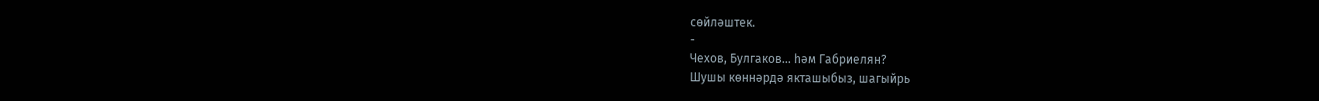сөйләштек.
-
Чехов, Булгаков... hәм Габриелян?
Шушы көннәрдә якташыбыз, шагыйрь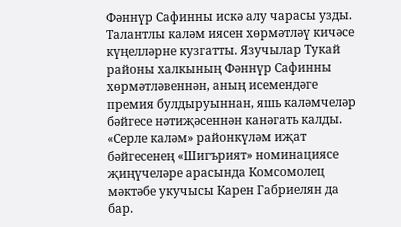Фәннүр Сафинны искә алу чарасы узды. Талантлы каләм иясен хөрмәтләү кичәсе күңелләрне кузгатты. Язучылар Тукай районы халкының Фәннүр Сафинны хөрмәтләвеннән, аның исемендәге премия булдыруыннан, яшь каләмчеләр бәйгесе нәтиҗәсеннән канәгать калды. «Серле каләм» районкүләм иҗат бәйгесенең «Шигърият» номинациясе җиңүчеләре арасында Комсомолец мәктәбе укучысы Карен Габриелян да бар.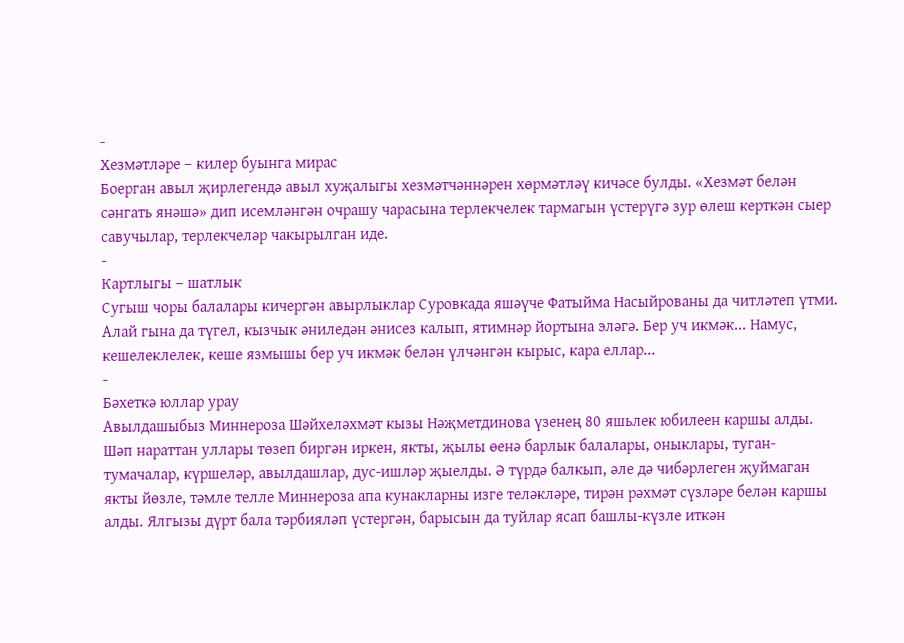-
Хезмәтләре – килер буынга мирас
Боерган авыл җирлегендә авыл хуҗалыгы хезмәтчәннәрен хөрмәтләү кичәсе булды. «Хезмәт белән сәнгать янәшә» дип исемләнгән очрашу чарасына терлекчелек тармагын үстерүгә зур өлеш керткән сыер савучылар, терлекчеләр чакырылган иде.
-
Картлыгы – шатлык
Сугыш чоры балалары кичергән авырлыклар Суровкада яшәүче Фатыйма Насыйрованы да читләтеп үтми. Алай гына да түгел, кызчык әниледән әнисез калып, ятимнәр йортына эләгә. Бер уч икмәк... Намус, кешелеклелек, кеше язмышы бер уч икмәк белән үлчәнгән кырыс, кара еллар...
-
Бәхеткә юллар урау
Авылдашыбыз Миннероза Шәйхеләхмәт кызы Нәҗметдинова үзенең 80 яшьлек юбилеен каршы алды. Шәп нараттан уллары төзеп биргән иркен, якты, җылы өенә барлык балалары, оныклары, туган-тумачалар, күршеләр, авылдашлар, дус-ишләр җыелды. Ә түрдә балкып, әле дә чибәрлеген җуймаган якты йөзле, тәмле телле Миннероза апа кунакларны изге теләкләре, тирән рәхмәт сүзләре белән каршы алды. Ялгызы дүрт бала тәрбияләп үстергән, барысын да туйлар ясап башлы-күзле иткән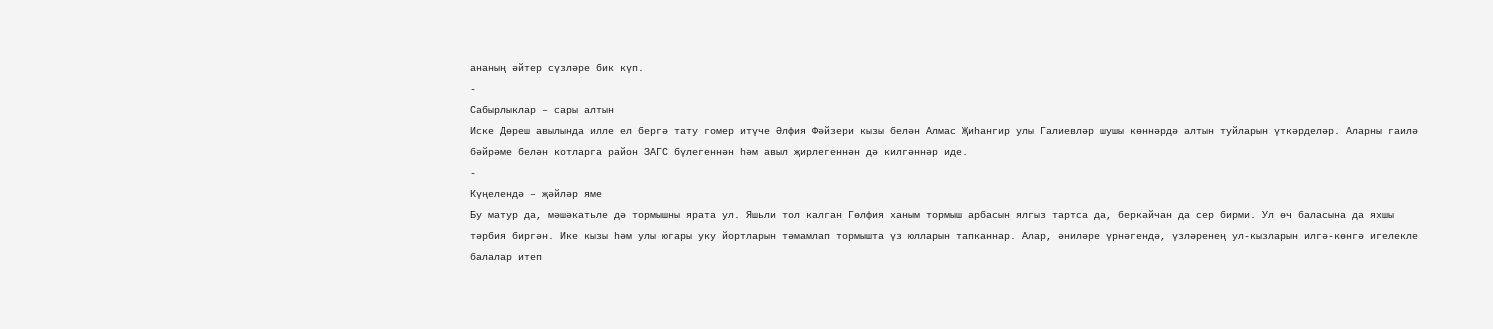ананың әйтер сүзләре бик күп.
-
Сабырлыклар – сары алтын
Иске Дөреш авылында илле ел бергә тату гомер итүче Әлфия Фәйзери кызы белән Алмас Җиһангир улы Галиевләр шушы көннәрдә алтын туйларын үткәрделәр. Аларны гаилә бәйрәме белән котларга район ЗАГС бүлегеннән һәм авыл җирлегеннән дә килгәннәр иде.
-
Күңелендә – җәйләр яме
Бу матур да, мәшәкатьле дә тормышны ярата ул. Яшьли тол калган Гөлфия ханым тормыш арбасын ялгыз тартса да, беркайчан да сер бирми. Ул өч баласына да яхшы тәрбия биргән. Ике кызы һәм улы югары уку йортларын тәмамлап тормышта үз юлларын тапканнар. Алар, әниләре үрнәгендә, үзләренең ул-кызларын илгә-көнгә игелекле балалар итеп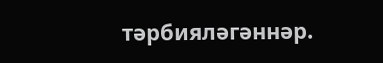тәрбияләгәннәр.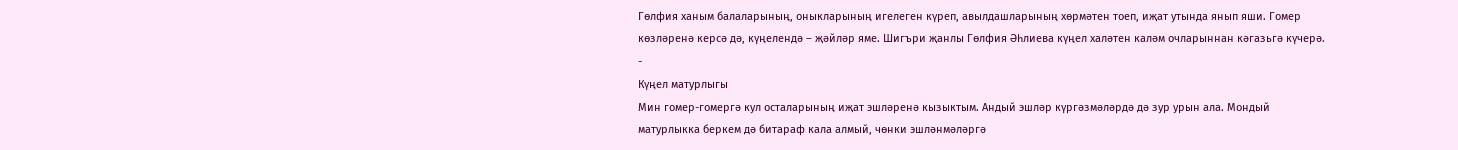Гөлфия ханым балаларының, оныкларының игелеген күреп, авылдашларының хөрмәтен тоеп, иҗат утында янып яши. Гомер көзләренә керсә дә, күңелендә – җәйләр яме. Шигъри җанлы Гөлфия Әһлиева күңел халәтен каләм очларыннан кәгазьгә күчерә.
-
Күңел матурлыгы
Мин гомер-гомергә кул осталарының иҗат эшләренә кызыктым. Андый эшләр күргәзмәләрдә дә зур урын ала. Мондый матурлыкка беркем дә битараф кала алмый, чөнки эшләнмәләргә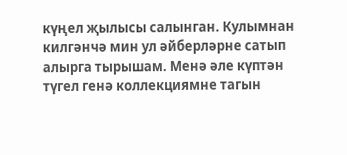күңел җылысы салынган. Кулымнан килгәнчә мин ул әйберләрне сатып алырга тырышам. Менә әле күптән түгел генә коллекциямне тагын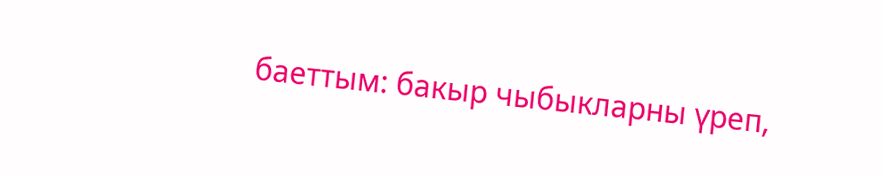баеттым: бакыр чыбыкларны үреп,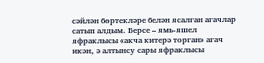сәйлән бөртекләре белән ясалган агачлар сатып алдым. Берсе – ямь-яшел яфраклысы «акча китерә торган» агач икән, ә алтынсу сары яфраклысы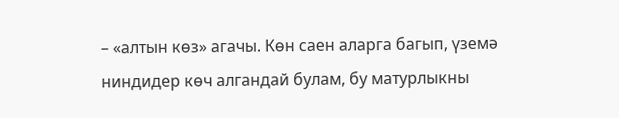– «алтын көз» агачы. Көн саен аларга багып, үземә ниндидер көч алгандай булам, бу матурлыкны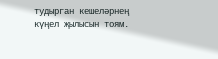тудырган кешеләрнең күңел җылысын тоям.